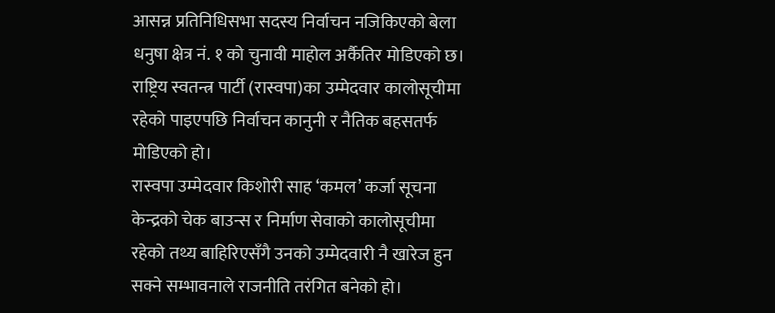आसन्न प्रतिनिधिसभा सदस्य निर्वाचन नजिकिएको बेला धनुषा क्षेत्र नं. १ को चुनावी माहोल अर्कैतिर मोडिएको छ।
राष्ट्रिय स्वतन्त्र पार्टी (रास्वपा)का उम्मेदवार कालोसूचीमा रहेको पाइएपछि निर्वाचन कानुनी र नैतिक बहसतर्फ मोडिएको हो।
रास्वपा उम्मेदवार किशोरी साह ‘कमल’ कर्जा सूचना केन्द्रको चेक बाउन्स र निर्माण सेवाको कालोसूचीमा रहेको तथ्य बाहिरिएसँगै उनको उम्मेदवारी नै खारेज हुन सक्ने सम्भावनाले राजनीति तरंगित बनेको हो।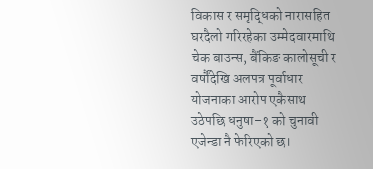विकास र समृद्धिको नारासहित घरदैलो गरिरहेका उम्मेदवारमाथि चेक बाउन्स, बैंकिङ कालोसूची र वर्षौंदेखि अलपत्र पूर्वाधार योजनाका आरोप एकैसाथ उठेपछि धनुषा–१ को चुनावी एजेन्डा नै फेरिएको छ।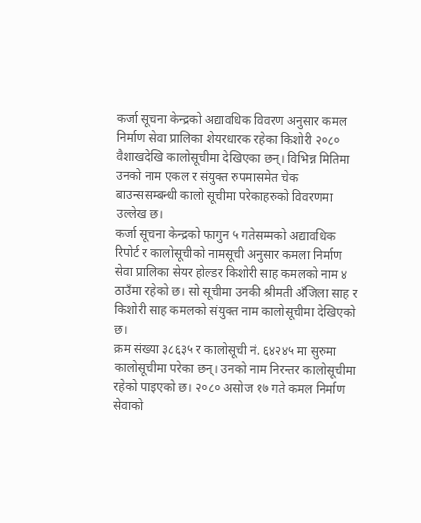कर्जा सूचना केन्द्रको अद्यावधिक विवरण अनुसार कमल निर्माण सेवा प्रालिका शेयरधारक रहेका किशोरी २०८० वैशाखदेखि कालोसूचीमा देखिएका छन्। विभिन्न मितिमा उनको नाम एकल र संयुक्त रुपमासमेत चेक बाउन्ससम्बन्धी कालो सूचीमा परेकाहरुको विवरणमा उल्लेख छ।
कर्जा सूचना केन्द्रको फागुन ५ गतेसम्मको अद्यावधिक रिपोर्ट र कालोसूचीको नामसूची अनुसार कमला निर्माण सेवा प्रालिका सेयर होल्डर किशोरी साह कमलको नाम ४ ठाउँमा रहेको छ। सो सूचीमा उनकी श्रीमती अँजिला साह र किशोरी साह कमलको संयुक्त नाम कालोसूचीमा देखिएको छ।
क्रम संख्या ३८६३५ र कालोसूची नं. ६४२४५ मा सुरुमा कालोसूचीमा परेका छन्। उनको नाम निरन्तर कालोसूचीमा रहेको पाइएको छ। २०८० असोज १७ गते कमल निर्माण सेवाको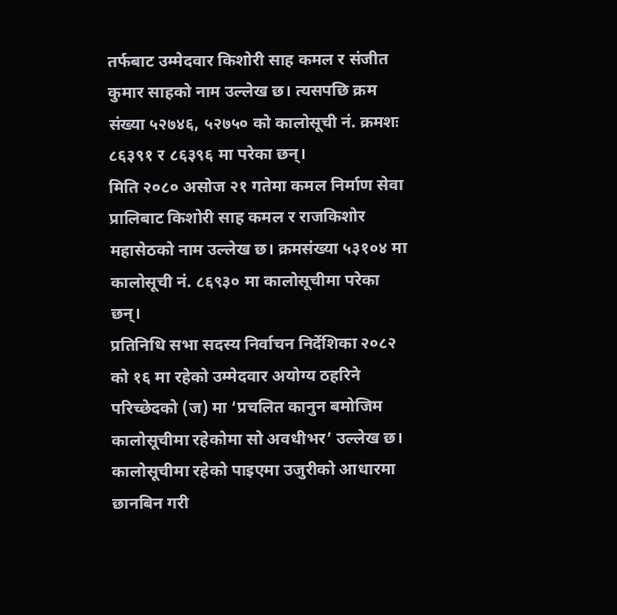तर्फबाट उम्मेदवार किशोरी साह कमल र संजीत कुमार साहको नाम उल्लेख छ। त्यसपछि क्रम संख्या ५२७४६, ५२७५० को कालोसूची नं. क्रमशः ८६३९१ र ८६३९६ मा परेका छन्।
मिति २०८० असोज २१ गतेमा कमल निर्माण सेवा प्रालिबाट किशोरी साह कमल र राजकिशोर महासेठको नाम उल्लेख छ। क्रमसंख्या ५३१०४ मा कालोसूची नं. ८६९३० मा कालोसूचीमा परेका छन्।
प्रतिनिधि सभा सदस्य निर्वाचन निर्देशिका २०८२ को १६ मा रहेको उम्मेदवार अयोग्य ठहरिने परिच्छेदको (ज) मा ‘प्रचलित कानुन बमोजिम कालोसूचीमा रहेकोमा सो अवधीभर’ उल्लेख छ। कालोसूचीमा रहेको पाइएमा उजुरीको आधारमा छानबिन गरी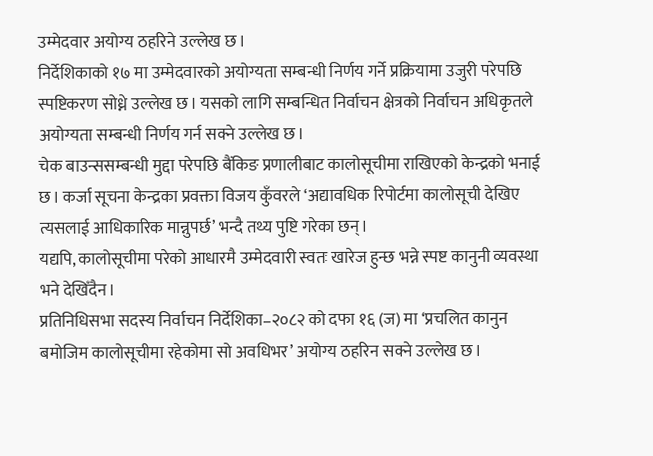उम्मेदवार अयोग्य ठहरिने उल्लेख छ।
निर्देशिकाको १७ मा उम्मेदवारको अयोग्यता सम्बन्धी निर्णय गर्ने प्रक्रियामा उजुरी परेपछि स्पष्टिकरण सोध्ने उल्लेख छ। यसको लागि सम्बन्धित निर्वाचन क्षेत्रको निर्वाचन अधिकृतले अयोग्यता सम्बन्धी निर्णय गर्न सक्ने उल्लेख छ।
चेक बाउन्ससम्बन्धी मुद्दा परेपछि बैंकिङ प्रणालीबाट कालोसूचीमा राखिएको केन्द्रको भनाई छ। कर्जा सूचना केन्द्रका प्रवक्ता विजय कुँवरले ‘अद्यावधिक रिपोर्टमा कालोसूची देखिए त्यसलाई आधिकारिक मान्नुपर्छ’ भन्दै तथ्य पुष्टि गरेका छन्।
यद्यपि, कालोसूचीमा परेको आधारमै उम्मेदवारी स्वतः खारेज हुन्छ भन्ने स्पष्ट कानुनी व्यवस्था भने देखिँदैन।
प्रतिनिधिसभा सदस्य निर्वाचन निर्देशिका–२०८२ को दफा १६ (ज) मा ‘प्रचलित कानुन बमोजिम कालोसूचीमा रहेकोमा सो अवधिभर’ अयोग्य ठहरिन सक्ने उल्लेख छ।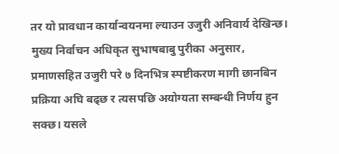तर यो प्रावधान कार्यान्वयनमा ल्याउन उजुरी अनिवार्य देखिन्छ।
मुख्य निर्वाचन अधिकृत सुभाषबाबु पुरीका अनुसार, प्रमाणसहित उजुरी परे ७ दिनभित्र स्पष्टीकरण मागी छानबिन प्रक्रिया अघि बढ्छ र त्यसपछि अयोग्यता सम्बन्धी निर्णय हुन सक्छ। यसले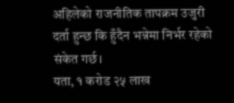अहिलेको राजनीतिक तापक्रम उजुरी दर्ता हुन्छ कि हुँदैन भन्नेमा निर्भर रहेको संकेत गर्छ।
यता, १ करोड २५ लाख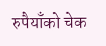रुपैयाँको चेक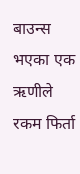बाउन्स भएका एक ऋणीले रकम फिर्ता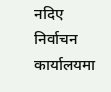नदिए निर्वाचन कार्यालयमा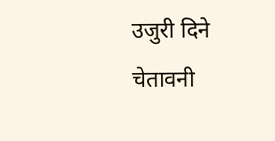उजुरी दिने चेतावनी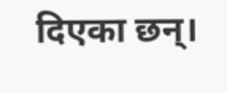दिएका छन्।